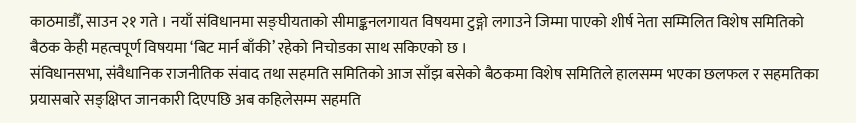काठमाडौँ, साउन २१ गते । नयाँ संविधानमा सङ्घीयताको सीमाङ्कनलगायत विषयमा टुङ्गो लगाउने जिम्मा पाएको शीर्ष नेता सम्मिलित विशेष समितिको बैठक केही महत्वपूर्ण विषयमा ‘बिट मार्न बाँकी’ रहेको निचोडका साथ सकिएको छ ।
संविधानसभा, संवैधानिक राजनीतिक संवाद तथा सहमति समितिको आज साँझ बसेको बैठकमा विशेष समितिले हालसम्म भएका छलफल र सहमतिका प्रयासबारे सङ्क्षिप्त जानकारी दिएपछि अब कहिलेसम्म सहमति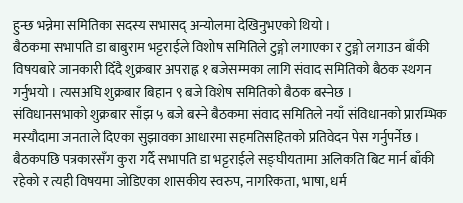हुन्छ भन्नेमा समितिका सदस्य सभासद् अन्योलमा देखिनुभएको थियो ।
बैठकमा सभापति डा बाबुराम भट्टराईले विशोष समितिले टुङ्गो लगाएका र टुङ्गो लगाउन बाँकी विषयबारे जानकारी दिँदै शुक्रबार अपराह्न १ बजेसम्मका लागि संवाद समितिको बैठक स्थगन गर्नुभयो । त्यसअघि शुक्रबार बिहान ९ बजे विशेष समितिको बैठक बस्नेछ ।
संविधानसभाको शुक्रबार साँझ ५ बजे बस्ने बैठकमा संवाद समितिले नयाँ संविधानको प्रारम्भिक मस्यौदामा जनताले दिएका सुझावका आधारमा सहमतिसहितको प्रतिवेदन पेस गर्नुपर्नेछ ।
बैठकपछि पत्रकारसँग कुरा गर्दै सभापति डा भट्टराईले सङ्घीयतामा अलिकति बिट मार्न बाँकी रहेको र त्यही विषयमा जोडिएका शासकीय स्वरुप, नागरिकता, भाषा, धर्म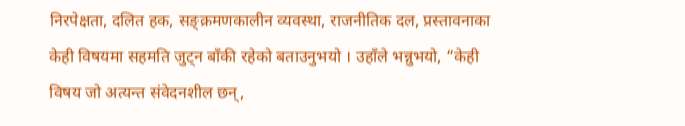निरपेक्षता, दलित हक, सङ्क्रमणकालीन व्यवस्था, राजनीतिक दल, प्रस्तावनाका केही विषयमा सहमति जुट्न बाँकी रहेको बताउनुभयो । उहाँले भन्नुभयो, “केही विषय जो अत्यन्त संवेदनशील छन्,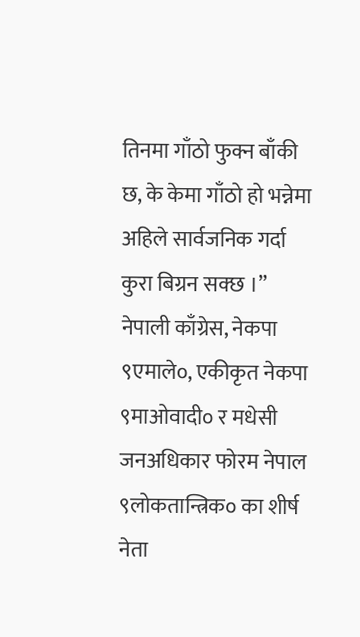तिनमा गाँठो फुक्न बाँकी छ, के केमा गाँठो हो भन्नेमा अहिले सार्वजनिक गर्दा कुरा बिग्रन सक्छ ।”
नेपाली काँग्रेस, नेकपा ९एमाले०, एकीकृत नेकपा ९माओवादी० र मधेसी जनअधिकार फोरम नेपाल ९लोकतान्त्रिक० का शीर्ष नेता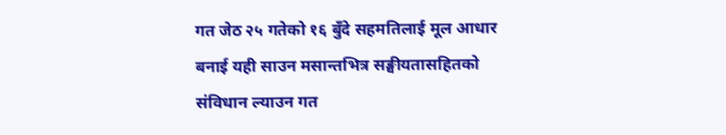गत जेठ २५ गतेको १६ बुँदे सहमतिलाई मूल आधार बनाई यही साउन मसान्तभित्र सङ्घीयतासहितको संविधान ल्याउन गत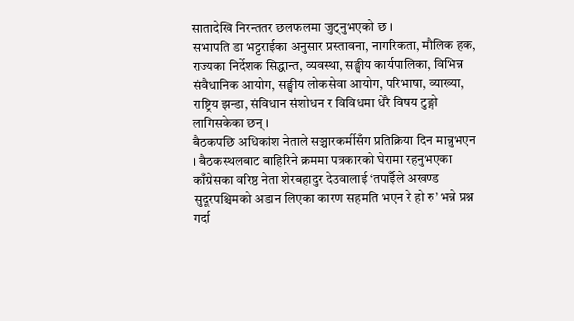सातादेखि निरन्ततर छलफलमा जुट्नुभएको छ ।
सभापति डा भट्टराईका अनुसार प्रस्तावना, नागरिकता, मौलिक हक, राज्यका निर्देशक सिद्धान्त, व्यवस्था, सङ्घीय कार्यपालिका, विभिन्न संवैधानिक आयोग, सङ्घीय लोकसेवा आयोग, परिभाषा, व्याख्या, राष्ट्रिय झन्डा, संविधान संशोधन र विविधमा धेरै विषय टुङ्गो लागिसकेका छन् ।
बैठकपछि अधिकांश नेताले सञ्चारकर्मीसँग प्रतिक्रिया दिन मान्नुभएन । बैठकस्थलबाट बाहिरिने क्रममा पत्रकारको घेरामा रहनुभएका काँग्रेसका वरिष्ठ नेता शेरबहादुर देउवालाई ‘तपाईँले अखण्ड सुदूरपश्चिमको अडान लिएका कारण सहमति भएन रे हो रु’ भन्ने प्रश्न गर्दा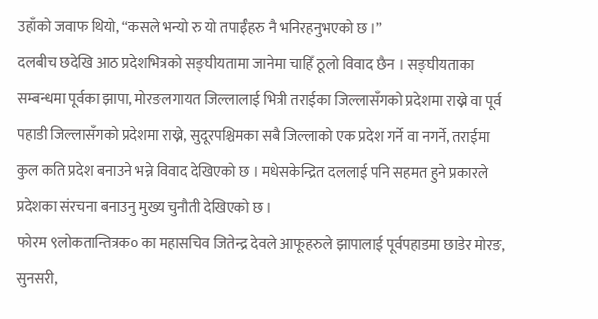उहाँको जवाफ थियो, “कसले भन्यो रु यो तपाईँहरु नै भनिरहनुभएको छ ।”
दलबीच छदेखि आठ प्रदेशभित्रको सङ्घीयतामा जानेमा चाहिँ ठूलो विवाद छैन । सङ्घीयताका सम्बन्धमा पूर्वका झापा, मोरङलगायत जिल्लालाई भित्री तराईका जिल्लासँगको प्रदेशमा राख्ने वा पूर्व पहाडी जिल्लासँगको प्रदेशमा राख्ने, सुदूरपश्चिमका सबै जिल्लाको एक प्रदेश गर्ने वा नगर्ने, तराईमा कुल कति प्रदेश बनाउने भन्ने विवाद देखिएको छ । मधेसकेन्द्रित दललाई पनि सहमत हुने प्रकारले प्रदेशका संरचना बनाउनु मुख्य चुनौती देखिएको छ ।
फोरम ९लोकतान्तित्रक० का महासचिव जितेन्द्र देवले आफूहरुले झापालाई पूर्वपहाडमा छाडेर मोरङ, सुनसरी,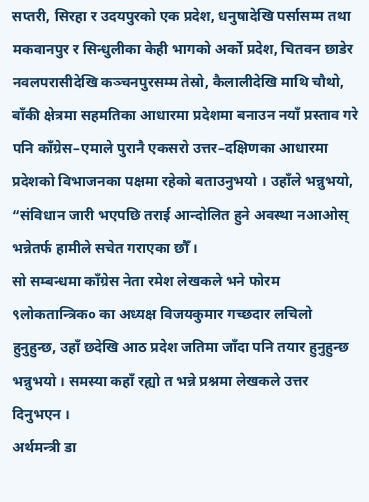सप्तरी, सिरहा र उदयपुरको एक प्रदेश, धनुषादेखि पर्सासम्म तथा मकवानपुर र सिन्धुलीका केही भागको अर्को प्रदेश, चितवन छाडेर नवलपरासीदेखि कञ्चनपुरसम्म तेस्रो, कैलालीदेखि माथि चौथो, बाँकी क्षेत्रमा सहमतिका आधारमा प्रदेशमा बनाउन नयाँ प्रस्ताव गरे पनि काँग्रेस–एमाले पुरानै एकसरो उत्तर–दक्षिणका आधारमा प्रदेशको विभाजनका पक्षमा रहेको बताउनुभयो । उहाँले भन्नुभयो, “संविधान जारी भएपछि तराई आन्दोलित हुने अवस्था नआओस् भन्नेतर्फ हामीले सचेत गराएका छौँ ।
सो सम्बन्धमा काँग्रेस नेता रमेश लेखकले भने फोरम ९लोकतान्त्रिक० का अध्यक्ष विजयकुमार गच्छदार लचिलो हुनुहुन्छ, उहाँ छदेखि आठ प्रदेश जतिमा जाँदा पनि तयार हुनुहुन्छ भन्नुभयो । समस्या कहाँ रह्यो त भन्ने प्रश्नमा लेखकले उत्तर दिनुभएन ।
अर्थमन्त्री डा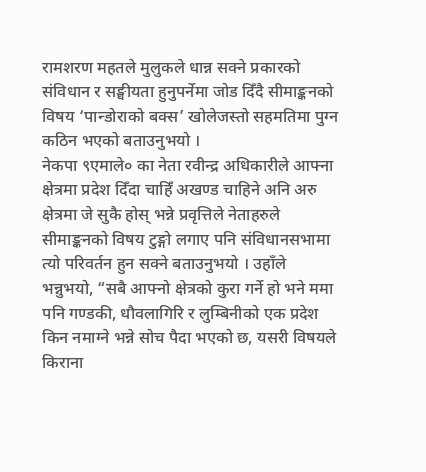रामशरण महतले मुलुकले धान्न सक्ने प्रकारको संविधान र सङ्घीयता हुनुपर्नेमा जोड दिँदै सीमाङ्कनको विषय ‘पान्डोराको बक्स’ खोलेजस्तो सहमतिमा पुग्न कठिन भएको बताउनुभयो ।
नेकपा ९एमाले० का नेता रवीन्द्र अधिकारीले आफ्ना क्षेत्रमा प्रदेश दिँदा चाहिँ अखण्ड चाहिने अनि अरु क्षेत्रमा जे सुकै होस् भन्ने प्रवृत्तिले नेताहरुले सीमाङ्कनको विषय टुङ्गो लगाए पनि संविधानसभामा त्यो परिवर्तन हुन सक्ने बताउनुभयो । उहाँले भन्नुभयो, “सबै आफ्नो क्षेत्रको कुरा गर्ने हो भने ममा पनि गण्डकी, धौवलागिरि र लुम्बिनीको एक प्रदेश किन नमाग्ने भन्ने सोच पैदा भएको छ, यसरी विषयले किराना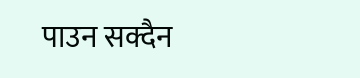पाउन सक्दैन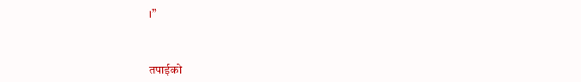।”



तपाईको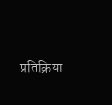प्रतिक्रिया